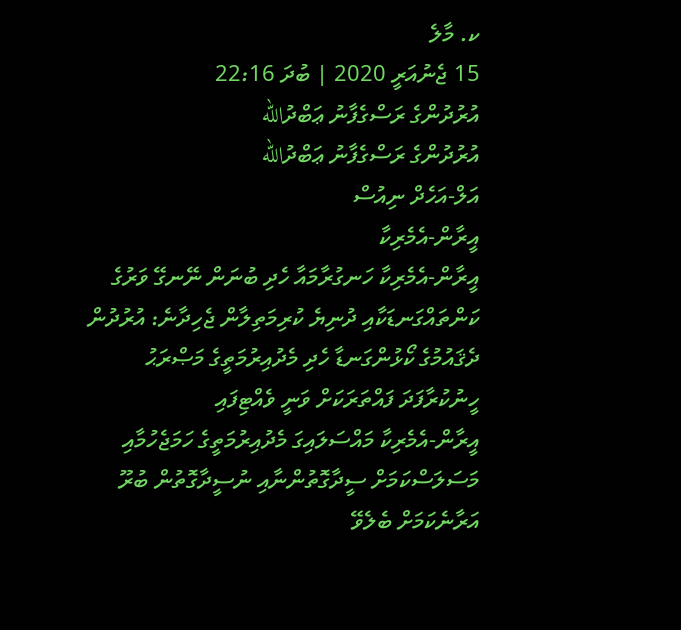ކ. މާލެ
15 ޖެނުއަރީ 2020 | ބުދަ 22:16
އުރުދުންގެ ރަސްގެފާނު ޢަބްދުالله
އުރުދުންގެ ރަސްގެފާނު ޢަބްދުالله
އަލް-އަހެދް ނިއުސް
އީރާން-އެމެރިކާ
އީރާން-އެމެރިކާ ހަނގުރާމައާ ހެދި ބުނަން ނޭނގޭ ވަރުގެ ކަންތައްގަނޑަކާއި ދުނިޔެ ކުރިމަތިލާން ޖެހިދާނެ: އުރުދުން
ދެޤައުމުގެ ކޯޅުންގަނޑާ ހެދި މެދުއިރުމަތީގެ މަޞްރަޙު ހީނުކުރާފަދަ ފައްތަރަކަށް ވަނީ ވެއްޓިފައި
އީރާން-އެމެރިކާ މައްސަލައިގަ މެދުއިރުމަތީގެ ހަމަޖެހުމާއި މަސަލަސްކަމަށް ސީދާގޮތުންނާއި ނުސީދާގޮތުން ބުރޫ އަރާނެކަމަށް ބެލެވޭ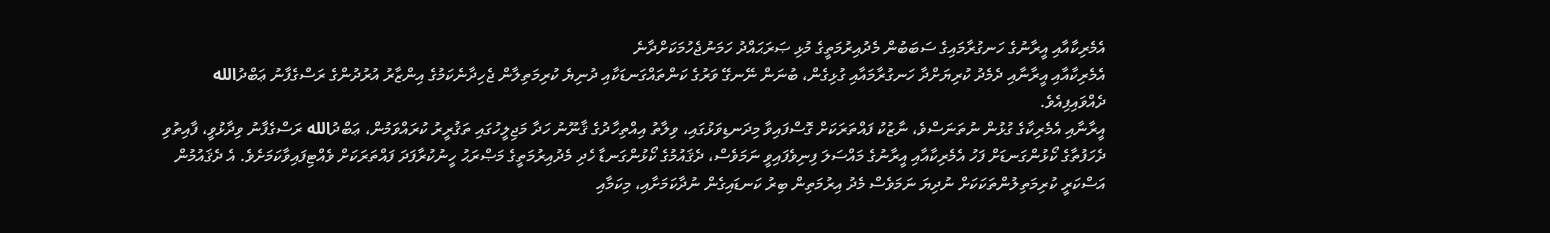އެމެރިކާއާއި އީރާނުގެ ހަނގުރާމައިގެ ސަބަބުން މެދުއިރުމަތީގެ މުޅި ޞަރަޙައްދު ހަމަނުޖެހުމަކަށްދާނެ
އެމެރިކާއާއި އީރާނާއި ދެމެދު ކުރިޔަށްދާ ހަނގުރާމައާއި ގުޅިގެން، ބުނަން ނޭނގޭ ވަރުގެ ކަންތައްގަނޑަކާއި ދުނިޔެ ކުރިމަތިލާން ޖެހިދާނެކަމުގެ އިންޒާރު އުރުދުންގެ ރަސްގެފާނު ޢަބްދުالله ދެއްވައިފިއެވެ.
އީރާނާއި އެމެރިކާގެ ގުޅުން ނުތަނަސްވެ، ނާޒުކު ފައްތަރަކަށް ގޮސްފައިވާ މިދަނޑިވަޅުގައި، ވިލާތު އިއްތިހާދުގެ ޤާނޫނު ހަދާ މަޖިލީހުގައި ތަޤުރީރު ކުރައްވަމުން، ޢަބްދުالله ރަސްގެފާނު ވިދާޅުވީ، ފާއިތުވި ދެހަފުތާގެ ކޯޅުންގަނޑަށް ފަހު އެމެރިކާއާއި އީރާނުގެ މައްސަލަ ފިނިވެފައިވީ ނަމަވެސް، ދެޤައުމުގެ ކޯޅުންގަނޑާ ހެދި މެދުއިރުމަތީގެ މަޞްރަޙު ހީނުކުރާފަދަ ފައްތަރަކަށް ވެއްޓިފައިވާކަމަށެވެ. އެ ދެޤައުމުން އަސްކަރީ ކުރިމަތިލުންތަކަކަށް ނުދިޔަ ނަމަވެސް މެދު އިރުމަތިން ބިރު ކަނޑައިގެން ނުދާކަމަށާއި، މިކަމާއި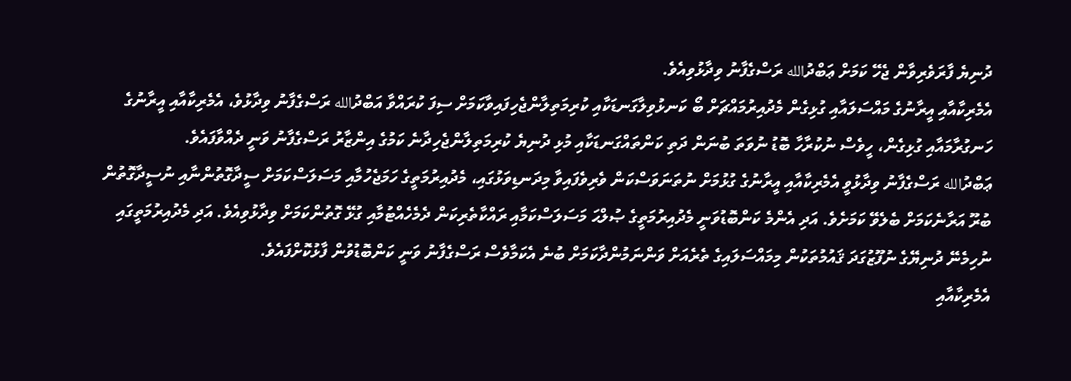ދުނިޔެ ފާރަވެރިވާން ޖެހޭ ކަމަށް ޢަބްދުالله ރަސްގެފާނު ވިދާޅުވިއެވެ.
އެމެރިކާއާއި އީރާނުގެ މައްސަލައާއި ގުޅިގެން މެދުއިރުމައްޗަށް ބޯ ކަނޅުވިލާގަނޑަކާއި ކުރިމަތިލާންޖެހިފައިވާކަމަށް ސިފަ ކުރައްވާ އަބްދުالله ރަސްގެފާނު ވިދާޅުވެ، އެމެރިކާއާއި އީރާނުގެ ހަނގުރާމައާއި ގުޅިގެން، ހީވެސް ނުކުރާހާ ބޮޑު ނުވަތަ ބުނަން ދަތި ކަންތައްގަނޑަކާއި މުޅި ދުނިޔެ ކުރިމަތިލާންޖެހިދާނެ ކަމުގެ އިންޒާރު ރަސްގެފާނު ވަނީ ދެއްވާފައެވެ.
ޢަބްދުالله ރަސްގެފާނު ވިދާޅުވީ އެމެރިކާއާއި އީރާނުގެ ގުޅުމަށް ނުތަނަވަސްކަން ވެރިވެފައިވާ މިދަނޑިވަޅުގައި، މެދުއިރުމަތީގެ ހަމަޖެހުމާއި މަސަލަސްކަމަށް ސީދާގޮތުންނާއި ނުސީދާގޮތުން ބުރޫ އަރާނެކަމަށް ބެލެވޭ ކަމަށެވެ. އަދި އެންމެ ކަންބޮޑުވަނީ މެދުއިރުމަތީގެ ޞުލްޙަ މަސަލަސްކަމާއި ރައްކާތެރިކަން ދެމެހެއްޓުމާއި ގުޅޭ ގޮތުންކަމަށް ވިދާޅުވިއެވެ. އަދި މެދުއިރުމަތީގައި ނުހިމެނޭ ދުނިޔޭގެ ނުފޫޒުގަދަ ޤައުމުތަކުން މިމައްސަލައިގެ ތެރެއަށް ވަންނަމުންދާކަމަށް ބުނެ އެކަމާވެސް ރަސްގެފާނު ވަނީ ކަންބޮޑުވުން ފާޅުކޮށްފައެވެ.
އެމެރިކާއާއި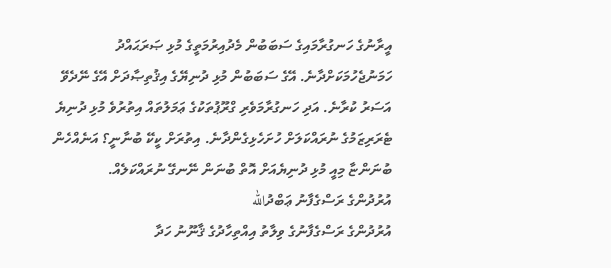އީރާނުގެ ހަނގުރާމައިގެ ސަބަބުން މެދުއިރުމަތީގެ މުޅި ޞަރަޙައްދު ހަމަނުޖެހުމަކަށްދާނެ. އޭގެ ސަބަބުން މުޅި ދުނިޔޭގެ އިޤުތިޞާދަށް އޭގެ ނޭދެވޭ އަސަރު ކުރާނެ. އަދި ހަނގުރާމަވެރި ގްރޫޕުތަކުގެ ޢަމަލުތައް އިތުރުވެ މުޅި ދުނިޔެ ޓެރަރިޒަމުގެ ނުރައްކަލަށް ހުށަހެޅިގެންދާނެ. އިތުރަށް ކީކޭ ބުނާނީ؟ އަނެއްހެން ބުނަންޏާ މިއީ މުޅި ދުނިޔެއަށް އޮތް ބުނަން ނޭނގޭ ނުރައްކަލެއް.
އުރުދުންގެ ރަސްގެފާނު ޢަބްދުالله
އުރުދުންގެ ރަސްގެފާނުގެ ވިލާތު އިއްތިހާދުގެ ޤާނޫނު ހަދާ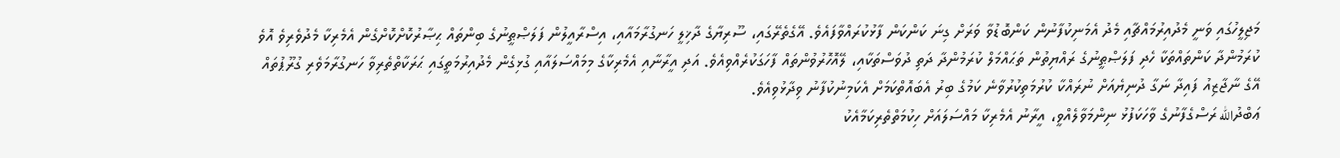މަޖިލީހުގައި ވަނީ މެދުއިރުމައްޗާއި މެދު އެމަނިކުފާނުން ކަންބޮޑުވާ ވަރަށް ގިނަ ކަންކަން ފާޅުކުރައްވާފައެވެ. އޭގެތެރޭގައި، ސޫރިޔާގެ ދާޚިލީ ހަނގުރާމައާއި، އިސްރާއީލުން ފަލަޞްޠީނުގެ ބިންތައް ޙިޞާރުކޮށްކޮށްގެން އެމެރިކާ މެދުވެރިވެ އޮވެ ކުރަމުންދާ ކަންތައްތަކާ ހެދި ފަލަޞްޠީނުގެ ރައްޔިތުން ތަޙައްމަލް ކުރަމުންދާ ދަތި ދުވަސްތަކާއި، ލޭއޮހޮރުވުންތައް ފާހަގަކުރެއްވިއެވެ. އަދި އީރާނާއި އެމެރިކާގެ މިމައްސަލައާއި ގުޅިގެން މެދުއިރުމަތީގައި ޙަރަކާތްތެރިވާ ހަނގުރާމަވެރި ގުރޫޕުތައް އޭގެ ނާޖާޒިއު ފައިދާ ނަގާ ދުނިޔެއަށް ނުރައްކާ ކުރުމަތިކުރުވާނެ ކަމުގެ ބިރު އެބައޮތްކަމަށް އެކަމިނުކުފާނު ވިދާޅުވިއެވެ.
ޢަބްދުالله ރަސްގެފާނުގެ ވާހަކަފުޅު ނިންމަވާލެއްވީ، އީރާނު އެމެރިކާ މައްސަލައަށް ހިކުމަތްތެރިކަމާއެކު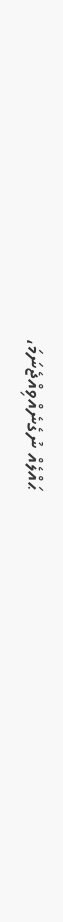ޙައްލެއް ނުގެނެއްވިއްޖެނަމަ،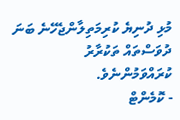މުޅި ދުނިޔެ ކުރިމަތިލާންޖެހޭނެ ބަނަ ދުވަސްތައް ތަކުރާރު ކުރައްވަމުންނެވެ.
- ކޮމެންޓް